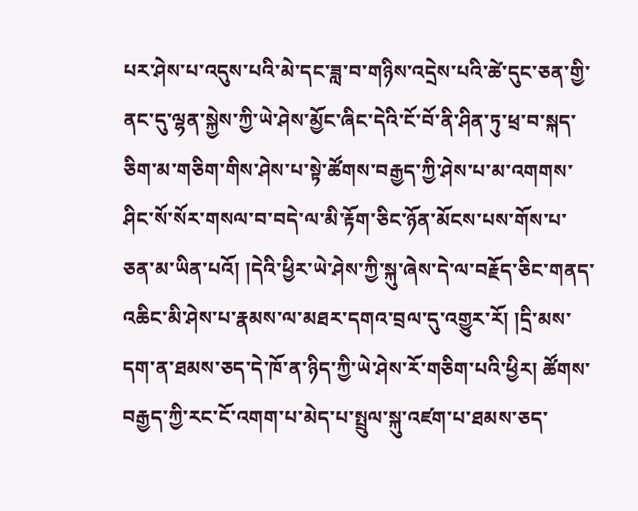པར་ཤེས་པ་འདུས་པའི་མེ་དང་ཟླ་བ་གཉིས་འདྲེས་པའི་ཚེ་དུང་ཅན་གྱི་ནང་དུ་ལྷན་སྐྱེས་ཀྱི་ཡེ་ཤེས་མྱོང་ཞིང་དེའི་ངོ་བོ་ནི་ཤིན་ཏུ་ཕྲ་བ་སྐད་ཅིག་མ་གཅིག་གིས་ཤེས་པ་སྟེ་ཚོགས་བརྒྱད་ཀྱི་ཤེས་པ་མ་འགགས་ཤིང་སོ་སོར་གསལ་བ་བདེ་ལ་མི་རྟོག་ཅིང་ཉོན་མོངས་པས་གོས་པ་ཅན་མ་ཡིན་པའོ། །དེའི་ཕྱིར་ཡེ་ཤེས་ཀྱི་སྐུ་ཞེས་དེ་ལ་བརྗོད་ཅིང་གནད་འཆིང་མི་ཤེས་པ་རྣམས་ལ་མཐར་དགའ་བྲལ་དུ་འགྱུར་རོ། །དྲི་མས་དག་ན་ཐམས་ཅད་དེ་ཁོ་ན་ཉིད་ཀྱི་ཡེ་ཤེས་རོ་གཅིག་པའི་ཕྱིར། ཚོགས་བརྒྱད་ཀྱི་རང་ངོ་འགག་པ་མེད་པ་སྤྲུལ་སྐུ་འཛག་པ་ཐམས་ཅད་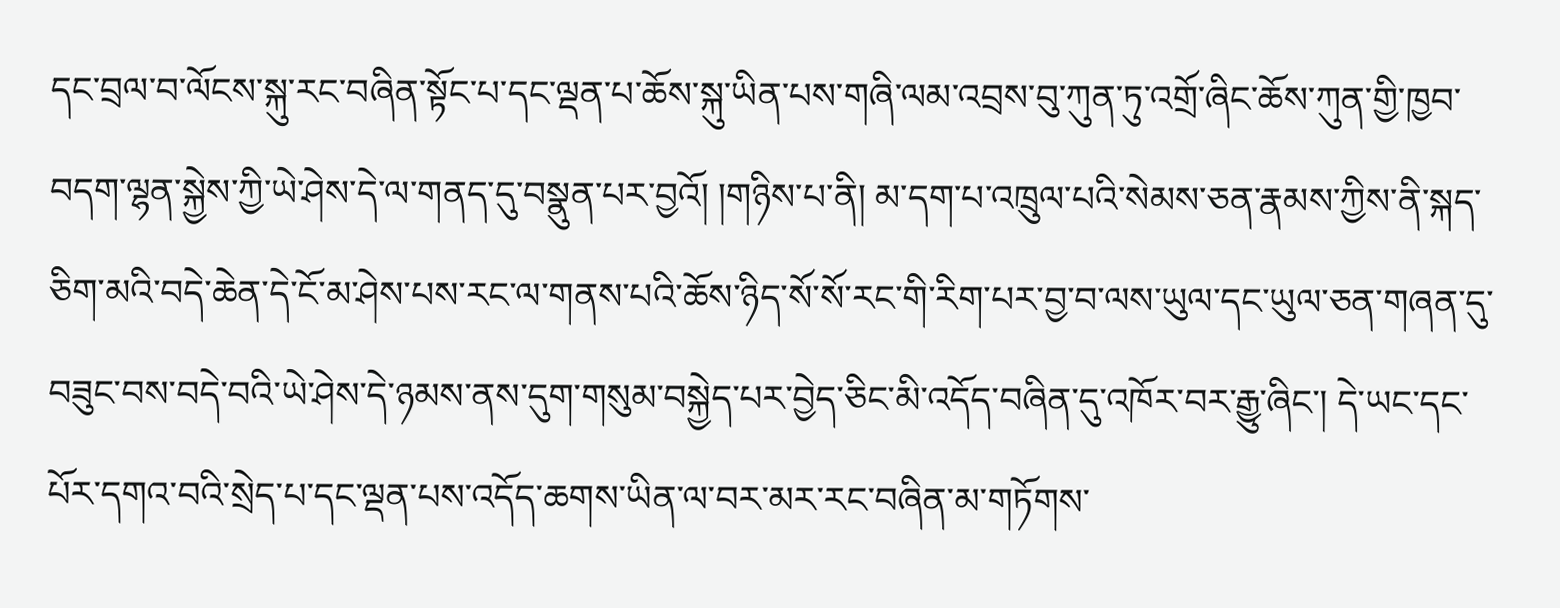དང་བྲལ་བ་ལོངས་སྐུ་རང་བཞིན་སྟོང་པ་དང་ལྡན་པ་ཆོས་སྐུ་ཡིན་པས་གཞི་ལམ་འབྲས་བུ་ཀུན་ཏུ་འགྲོ་ཞིང་ཆོས་ཀུན་གྱི་ཁྱབ་བདག་ལྷན་སྐྱེས་ཀྱི་ཡེ་ཤེས་དེ་ལ་གནད་དུ་བསྣུན་པར་བྱའོ། །གཉིས་པ་ནི། མ་དག་པ་འཁྲུལ་པའི་སེམས་ཅན་རྣམས་ཀྱིས་ནི་སྐད་ཅིག་མའི་བདེ་ཆེན་དེ་ངོ་མ་ཤེས་པས་རང་ལ་གནས་པའི་ཆོས་ཉིད་སོ་སོ་རང་གི་རིག་པར་བྱ་བ་ལས་ཡུལ་དང་ཡུལ་ཅན་གཞན་དུ་བཟུང་བས་བདེ་བའི་ཡེ་ཤེས་དེ་ཉམས་ནས་དུག་གསུམ་བསྐྱེད་པར་བྱེད་ཅིང་མི་འདོད་བཞིན་དུ་འཁོར་བར་རྒྱུ་ཞིང་། དེ་ཡང་དང་པོར་དགའ་བའི་སྲེད་པ་དང་ལྡན་པས་འདོད་ཆགས་ཡིན་ལ་བར་མར་རང་བཞིན་མ་གཏོགས་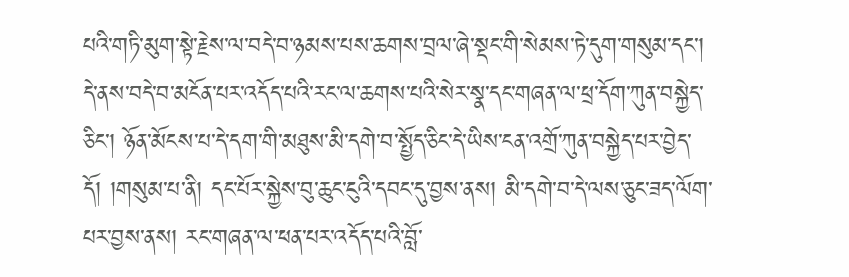པའི་གཏི་མུག་སྟེ་རྗེས་ལ་བདེ་བ་ཉམས་པས་ཆགས་བྲལ་ཞེ་སྡང་གི་སེམས་ཏེ་དུག་གསུམ་དང་། དེ་ནས་བདེ་བ་མངོན་པར་འདོད་པའི་རང་ལ་ཆགས་པའི་སེར་སྣ་དང་གཞན་ལ་ཕྲ་དོག་ཀུན་བསྐྱེད་ཅིང་། ཉོན་མོངས་པ་དེ་དག་གི་མཐུས་མི་དགེ་བ་སྤྱོད་ཅིང་དེ་ཡིས་ངན་འགྲོ་ཀུན་བསྐྱེད་པར་བྱེད་དོ། །གསུམ་པ་ནི། དང་པོར་སྐྱེས་བུ་ཆུང་ངུའི་དབང་དུ་བྱས་ནས། མི་དགེ་བ་དེ་ལས་ཅུང་ཟད་ལོག་པར་བྱས་ནས། རང་གཞན་ལ་ཕན་པར་འདོད་པའི་བློ་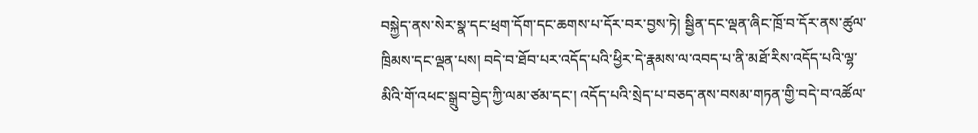བསྐྱེད་ནས་སེར་སྣ་དང་ཕྲག་དོག་དང་ཆགས་པ་དོར་བར་བྱས་ཏེ། སྦྱིན་དང་ལྡན་ཞིང་ཁྲོ་བ་དོར་ནས་ཚུལ་ཁྲིམས་དང་ལྡན་པས། བདེ་བ་ཐོབ་པར་འདོད་པའི་ཕྱིར་དེ་རྣམས་ལ་འབད་པ་ནི་མཐོ་རིས་འདོད་པའི་ལྷ་མིའི་གོ་འཕང་སྒྲུབ་བྱེད་ཀྱི་ལམ་ཙམ་དང་། འདོད་པའི་སྲེད་པ་བཅད་ནས་བསམ་གཏན་གྱི་བདེ་བ་འཚོལ་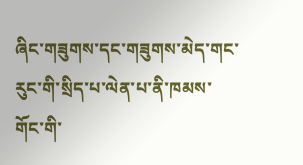ཞིང་གཟུགས་དང་གཟུགས་མེད་གང་རུང་གི་སྲིད་པ་ལེན་པ་ནི་ཁམས་གོང་གི་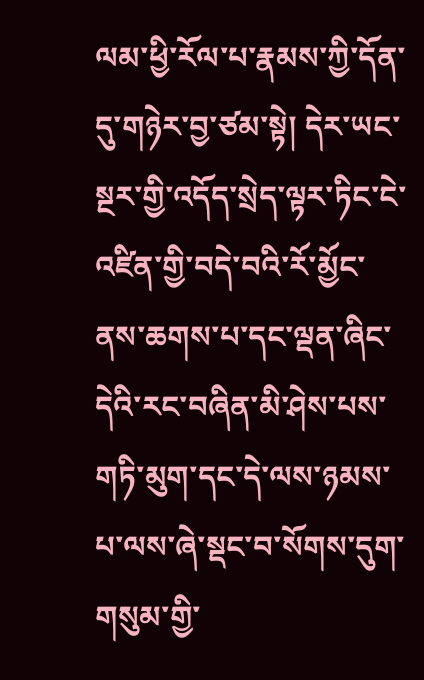ལམ་ཕྱི་རོལ་པ་རྣམས་ཀྱི་དོན་དུ་གཉེར་བྱ་ཙམ་སྟེ། དེར་ཡང་སྔར་གྱི་འདོད་སྲེད་ལྟར་ཏིང་ངེ་འཛིན་གྱི་བདེ་བའི་རོ་མྱོང་ནས་ཆགས་པ་དང་ལྡན་ཞིང་དེའི་རང་བཞིན་མི་ཤེས་པས་གཏི་མུག་དང་དེ་ལས་ཉམས་པ་ལས་ཞེ་སྡང་བ་སོགས་དུག་གསུམ་གྱི་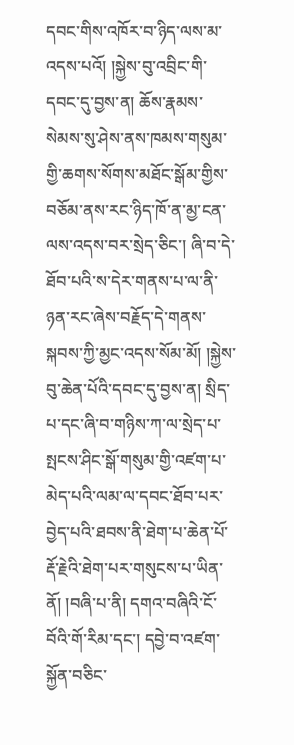དབང་གིས་འཁོར་བ་ཉིད་ལས་མ་འདས་པའོ། །སྐྱེས་བུ་འབྲིང་གི་དབང་དུ་བྱས་ན། ཆོས་རྣམས་སེམས་སུ་ཤེས་ནས་ཁམས་གསུམ་གྱི་ཆགས་སོགས་མཐོང་སྒོམ་གྱིས་བཅོམ་ནས་རང་ཉིད་ཁོ་ན་མྱ་ངན་ལས་འདས་བར་སྲེད་ཅིང་། ཞི་བ་དེ་ཐོབ་པའི་ས་དེར་གནས་པ་ལ་ནི་ཉན་རང་ཞེས་བརྗོད་དེ་གནས་སྐབས་ཀྱི་མྱང་འདས་སོམ་མོ། །སྐྱེས་བུ་ཆེན་པོའི་དབང་དུ་བྱས་ན། སྲིད་པ་དང་ཞི་བ་གཉིས་ཀ་ལ་སྲེད་པ་སྤངས་ཤིང་སྒོ་གསུམ་གྱི་འཛག་པ་མེད་པའི་ལམ་ལ་དབང་ཐོབ་པར་བྱེད་པའི་ཐབས་ནི་ཐེག་པ་ཆེན་པོ་རྡོ་རྗེའི་ཐེག་པར་གསུངས་པ་ཡིན་ནོ། །བཞི་པ་ནི། དགའ་བཞིའི་ངོ་བོའི་གོ་རིམ་དང་། དབྱེ་བ་འཛག་སྐྱོན་བཅིང་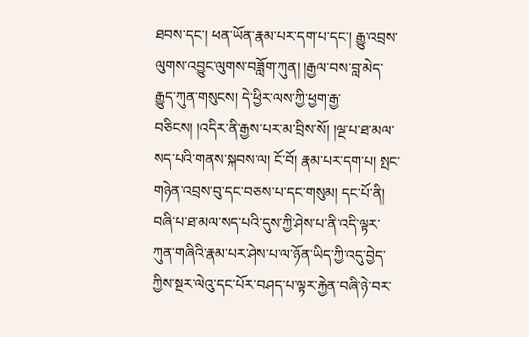ཐབས་དང་། ཕན་ཡོན་རྣམ་པར་དག་པ་དང་། རྒྱུ་འབྲས་ལུགས་འབྱུང་ལུགས་བཟློག་ཀུན། །རྒྱལ་བས་བླ་མེད་རྒྱུད་ཀུན་གསུངས། དེ་ཕྱིར་ལས་ཀྱི་ཕྱག་རྒྱ་བཅིངས། །འདིར་ནི་རྒྱས་པར་མ་བྲིས་སོ། །ལྔ་པ་ཐ་མལ་སད་པའི་གནས་སྐབས་ལ། ངོ་བོ། རྣམ་པར་དག་པ། སྤང་གཉེན་འབྲས་བུ་དང་བཅས་པ་དང་གསུམ། དང་པོ་ནི། བཞི་པ་ཐ་མལ་སད་པའི་དུས་ཀྱི་ཤེས་པ་ནི་འདི་ལྟར་ཀུན་གཞིའི་རྣམ་པར་ཤེས་པ་ལ་ཉོན་ཡིད་ཀྱི་འདུ་བྱེད་ཀྱིས་སྔར་ལེའུ་དང་པོར་བཤད་པ་ལྟར་རྐྱེན་བཞི་ཉེ་བར་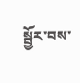སྦྱོར་བས་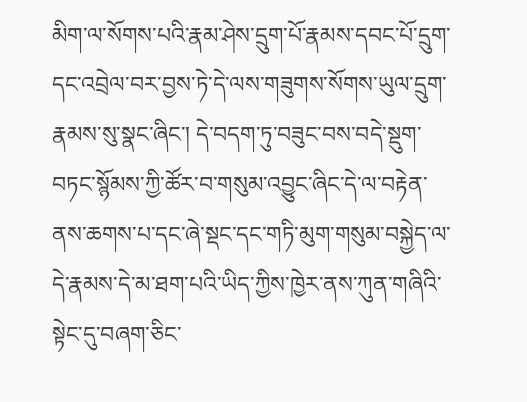མིག་ལ་སོགས་པའི་རྣམ་ཤེས་དྲུག་པོ་རྣམས་དབང་པོ་དྲུག་དང་འབྲེལ་བར་བྱས་ཏེ་དེ་ལས་གཟུགས་སོགས་ཡུལ་དྲུག་རྣམས་སུ་སྣང་ཞིང་། དེ་བདག་ཏུ་བཟུང་བས་བདེ་སྡུག་བཏང་སྙོམས་ཀྱི་ཚོར་བ་གསུམ་འབྱུང་ཞིང་དེ་ལ་བརྟེན་ནས་ཆགས་པ་དང་ཞེ་སྡང་དང་གཏི་མུག་གསུམ་བསྐྱེད་ལ་དེ་རྣམས་དེ་མ་ཐག་པའི་ཡིད་ཀྱིས་ཁྱེར་ནས་ཀུན་གཞིའི་སྟེང་དུ་བཞག་ཅིང་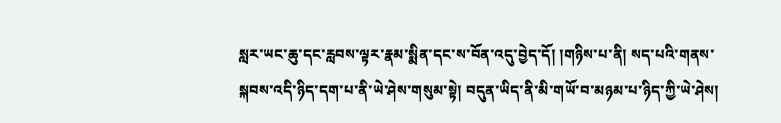སླར་ཡང་ཆུ་དང་རླབས་ལྟར་རྣམ་སྨིན་དང་ས་བོན་འདུ་བྱེད་དོ། །གཉིས་པ་ནི། སད་པའི་གནས་སྐབས་འདི་ཉིད་དག་པ་ནི་ཡེ་ཤེས་གསུམ་སྟེ། བདུན་ཡིད་ནི་མི་གཡོ་བ་མཉམ་པ་ཉིད་ཀྱི་ཡེ་ཤེས།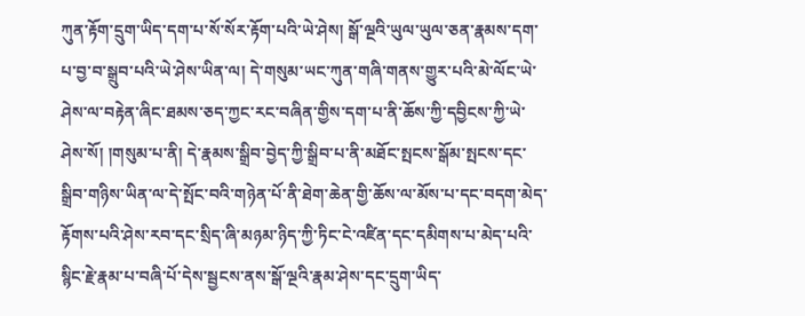ཀུན་རྟོག་དྲུག་ཡིད་དག་པ་སོ་སོར་རྟོག་པའི་ཡེ་ཤེས། སྒོ་ལྔའི་ཡུལ་ཡུལ་ཅན་རྣམས་དག་པ་བྱ་བ་སྒྲུབ་པའི་ཡེ་ཤེས་ཡིན་ལ། དེ་གསུམ་ཡང་ཀུན་གཞི་གནས་གྱུར་པའི་མེ་ལོང་ཡེ་ཤེས་ལ་བརྟེན་ཞིང་ཐམས་ཅད་ཀྱང་རང་བཞིན་གྱིས་དག་པ་ནི་ཆོས་ཀྱི་དབྱིངས་ཀྱི་ཡེ་ཤེས་སོ། །གསུམ་པ་ནི། དེ་རྣམས་སྒྲིབ་བྱེད་ཀྱི་སྒྲིབ་པ་ནི་མཐོང་སྤངས་སྒོམ་སྤངས་དང་སྒྲིབ་གཉིས་ཡིན་ལ་དེ་སྤོང་བའི་གཉེན་པོ་ནི་ཐེག་ཆེན་གྱི་ཆོས་ལ་མོས་པ་དང་བདག་མེད་རྟོགས་པའི་ཤེས་རབ་དང་སྲིད་ཞི་མཉམ་ཉིད་ཀྱི་ཏིང་ངེ་འཛིན་དང་དམིགས་པ་མེད་པའི་སྙིང་རྗེ་རྣམ་པ་བཞི་པོ་དེས་སྦྱངས་ནས་སྒོ་ལྔའི་རྣམ་ཤེས་དང་དྲུག་ཡིད་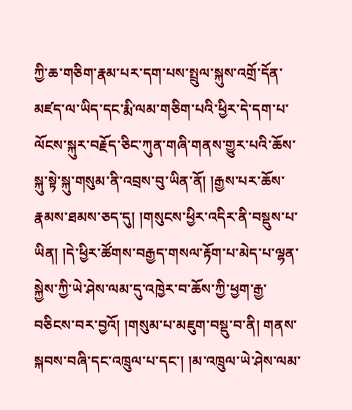ཀྱི་ཆ་གཅིག་རྣམ་པར་དག་པས་སྤྲུལ་སྐུས་འགྲོ་དོན་མཛད་ལ་ཡིད་དང་རྨི་ལམ་གཅིག་པའི་ཕྱིར་དེ་དག་པ་ལོངས་སྐུར་བརྗོད་ཅིང་ཀུན་གཞི་གནས་གྱུར་པའི་ཆོས་སྐུ་སྟེ་སྐུ་གསུམ་ནི་འབྲས་བུ་ཡིན་ནོ། །རྒྱས་པར་ཆོས་རྣམས་ཐམས་ཅད་དུ། །གསུངས་ཕྱིར་འདིར་ནི་བསྡུས་པ་ཡིན། །དེ་ཕྱིར་ཚོགས་བརྒྱད་གསལ་རྟོག་པ་མེད་པ་ལྷན་སྐྱེས་ཀྱི་ཡེ་ཤེས་ལམ་དུ་འཁྱེར་བ་ཆོས་ཀྱི་ཕྱག་རྒྱ་བཅིངས་བར་བྱའོ། །གསུམ་པ་མཇུག་བསྡུ་བ་ནི། གནས་སྐབས་བཞི་དང་འཁྲུལ་པ་དང་། །མ་འཁྲུལ་ཡེ་ཤེས་ལམ་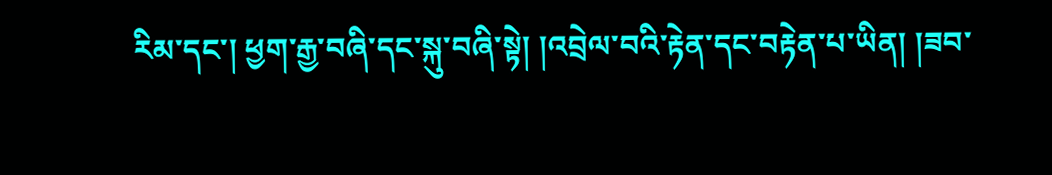རིམ་དང་། ཕྱག་རྒྱ་བཞི་དང་སྐུ་བཞི་སྟེ། །འབྲེལ་བའི་རྟེན་དང་བརྟེན་པ་ཡིན། །ཟབ་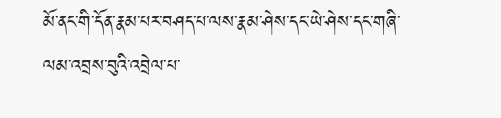མོ་ནང་གི་དོན་རྣམ་པར་བཤད་པ་ལས་རྣམ་ཤེས་དང་ཡེ་ཤེས་དང་གཞི་ལམ་འབྲས་བུའི་འབྲེལ་པ་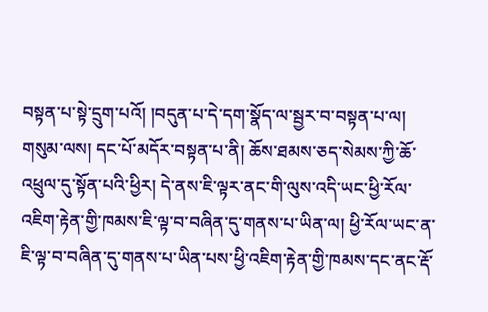བསྟན་པ་སྟེ་དྲུག་པའོ། །བདུན་པ་དེ་དག་སྣོད་ལ་སྦྱར་བ་བསྟན་པ་ལ། གསུམ་ལས། དང་པོ་མདོར་བསྟན་པ་ནི། ཆོས་ཐམས་ཅད་སེམས་ཀྱི་ཆོ་འཕྲུལ་དུ་སྟོན་པའི་ཕྱིར། དེ་ནས་ཇི་ལྟར་ནང་གི་ལུས་འདི་ཡང་ཕྱི་རོལ་འཇིག་རྟེན་གྱི་ཁམས་ཇི་ལྟ་བ་བཞིན་དུ་གནས་པ་ཡིན་ལ། ཕྱི་རོལ་ཡང་ན་ཇི་ལྟ་བ་བཞིན་དུ་གནས་པ་ཡིན་པས་ཕྱི་འཇིག་རྟེན་གྱི་ཁམས་དང་ནང་རྡོ་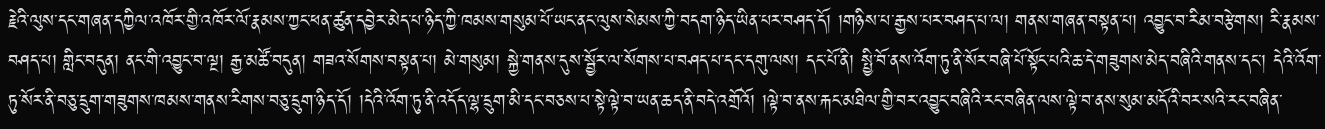རྗེའི་ལུས་དང་གཞན་དཀྱིལ་འཁོར་གྱི་འཁོར་ལོ་རྣམས་ཀྱང་ཕན་ཚུན་དབྱེར་མེད་པ་ཉིད་ཀྱི་ཁམས་གསུམ་པོ་ཡང་ནང་ལུས་སེམས་ཀྱི་བདག་ཉིད་ཡིན་པར་བཤད་དོ། །གཉིས་པ་རྒྱས་པར་བཤད་པ་ལ། གནས་གཞན་བསྟན་པ། འབྱུང་བ་རིམ་བརྩེགས། རི་རྣམས་བཤད་པ། གླིང་བདུན། ནང་གི་འབྱུང་བ་ལྔ། རྒྱ་མཚོ་བདུན། གཟའ་སོགས་བསྟན་པ། མེ་གསུམ། སྐྱེ་གནས་དུས་སྦྱོར་ལ་སོགས་པ་བཤད་པ་དང་དགུ་ལས། དང་པོ་ནི། སྤྱི་བོ་ནས་འོག་ཏུ་ནི་སོར་བཞི་པོ་སྟོང་པའི་ཆ་དེ་གཟུགས་མེད་བཞིའི་གནས་དང་། དེའི་འོག་ཏུ་སོར་ནི་བཅུ་དྲུག་གཟུགས་ཁམས་གནས་རིགས་བཅུ་དྲུག་ཉིད་དོ། །དེའི་འོག་ཏུ་ནི་འདོད་ལྷ་དྲུག་མི་དང་བཅས་པ་སྟེ་ལྟེ་བ་ཡན་ཆད་ནི་བདེ་འགྲོའོ། །ལྟེ་བ་ནས་རྐང་མཐིལ་གྱི་བར་འབྱུང་བཞིའི་རང་བཞིན་ལས་ལྟེ་བ་ནས་སུམ་མདོའི་བར་སའི་རང་བཞིན་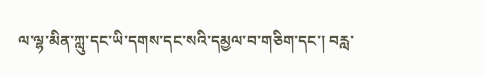ལ་ལྷ་མིན་ཀླུ་དང་ཡི་དགས་དང་སའི་དམྱལ་བ་གཅིག་དང་། བརླ་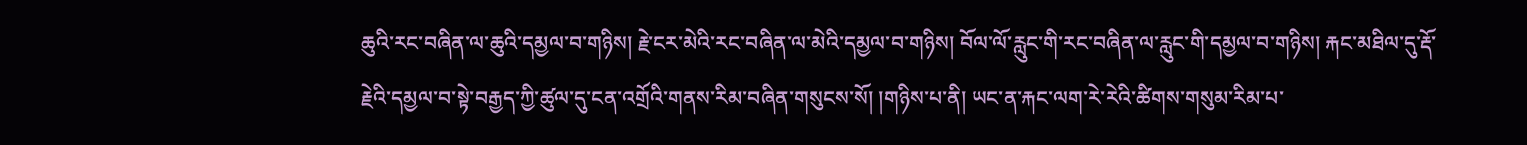ཆུའི་རང་བཞིན་ལ་ཆུའི་དམྱལ་བ་གཉིས། རྗེ་ངར་མེའི་རང་བཞིན་ལ་མེའི་དམྱལ་བ་གཉིས། བོལ་ལོ་རླུང་གི་རང་བཞིན་ལ་རླུང་གི་དམྱལ་བ་གཉིས། རྐང་མཐིལ་དུ་རྡོ་རྗེའི་དམྱལ་བ་སྟེ་བརྒྱད་ཀྱི་ཚུལ་དུ་ངན་འགྲོའི་གནས་རིམ་བཞིན་གསུངས་སོ། །གཉིས་པ་ནི། ཡང་ན་རྐང་ལག་རེ་རེའི་ཚིགས་གསུམ་རིམ་པ་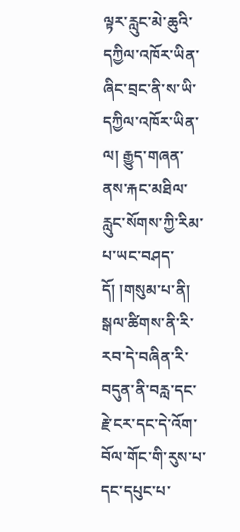ལྟར་རླུང་མེ་ཆུའི་དཀྱིལ་འཁོར་ཡིན་ཞིང་བྲང་ནི་ས་ཡི་དཀྱིལ་འཁོར་ཡིན་ལ། རྒྱུད་གཞན་ནས་རྐང་མཐིལ་རླུང་སོགས་ཀྱི་རིམ་པ་ཡང་བཤད་དོ། །གསུམ་པ་ནི། སྒལ་ཚིགས་ནི་རི་རབ་དེ་བཞིན་རི་བདུན་ནི་བརླ་དང་རྗེ་ངར་དང་དེ་འོག་བོལ་གོང་གི་རུས་པ་དང་དཔུང་པ་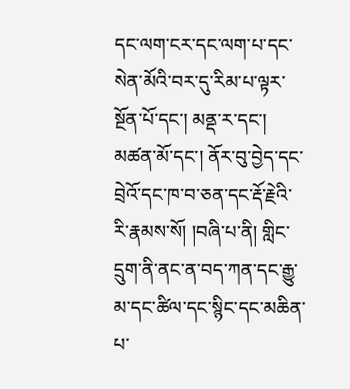དང་ལག་ངར་དང་ལག་པ་དང་སེན་མོའི་བར་དུ་རིམ་པ་ལྟར་སྔོན་པོ་དང་། མནྡ་ར་དང་། མཚན་མོ་དང་། ནོར་བུ་བྱེད་དང་བྲེའོ་དང་ཁ་བ་ཅན་དང་རྡོ་རྗེའི་རི་རྣམས་སོ། །བཞི་པ་ནི། གླིང་དྲུག་ནི་ནང་ན་བད་ཀན་དང་རྒྱུ་མ་དང་ཚིལ་དང་སྙིང་དང་མཆིན་པ་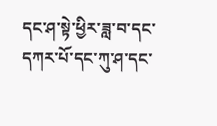དང་ཤ་སྟེ་ཕྱིར་ཟླ་བ་དང་དཀར་པོ་དང་ཀུ་ཤ་དང་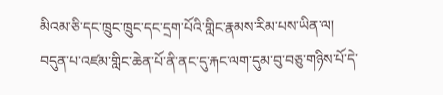མིའམ་ཅི་དང་ཁྲུང་ཁྲུང་དང་དྲག་པོའི་གླིང་རྣམས་རིམ་པས་ཡིན་ལ། བདུན་པ་འཛམ་གླིང་ཆེན་པོ་ནི་ནང་དུ་རྐང་ལག་དུམ་བུ་བཅུ་གཉིས་པོ་དེ་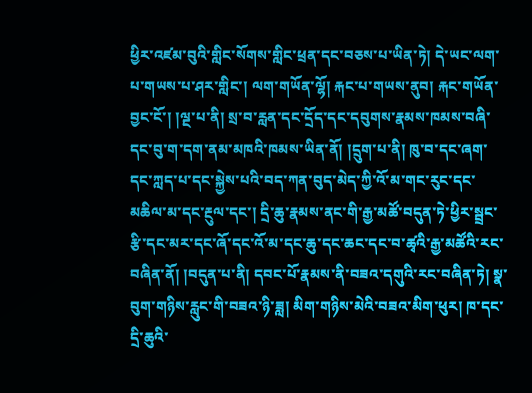ཕྱིར་འཛམ་བུའི་གླིང་སོགས་གླིང་ཕྲན་དང་བཅས་པ་ཡིན་ཏེ། དེ་ཡང་ལག་པ་གཡས་པ་ཤར་གླིང་། ལག་གཡོན་ལྷོ། རྐང་པ་གཡས་ནུབ། རྐང་གཡོན་བྱང་ངོ་། །ལྔ་པ་ནི། སྲ་བ་རླན་དང་དྲོད་དང་དབུགས་རྣམས་ཁམས་བཞི་དང་བུ་ག་དག་ནམ་མཁའི་ཁམས་ཡིན་ནོ། །དྲུག་པ་ནི། ཁུ་བ་དང་ཞག་དང་ཀླད་པ་དང་སྐྱེས་པའི་བད་ཀན་བུད་མེད་ཀྱི་འོ་མ་གང་རུང་དང་མཆིལ་མ་དང་རྔུལ་དང་། དྲི་ཆུ་རྣམས་ནང་གི་རྒྱ་མཚོ་བདུན་ཏེ་ཕྱིར་སྦྲང་རྩི་དང་མར་དང་ཞོ་དང་འོ་མ་དང་ཆུ་དང་ཆང་དང་བ་ཚྭའི་རྒྱ་མཚོའི་རང་བཞིན་ནོ། །བདུན་པ་ནི། དབང་པོ་རྣམས་ནི་བཟའ་དགུའི་རང་བཞིན་ཏེ། སྣ་བུག་གཉིས་རླུང་གི་བཟའ་ཉི་ཟླ། མིག་གཉིས་མེའི་བཟའ་མིག་ཕུར། ཁ་དང་དྲི་ཆུའི་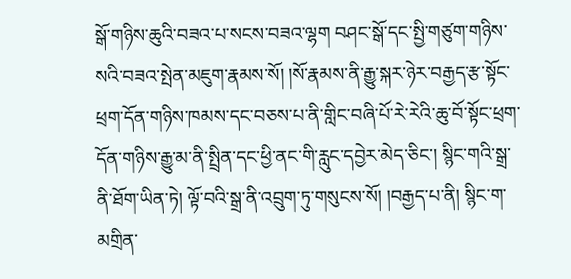སྒོ་གཉིས་ཆུའི་བཟའ་པ་སངས་བཟའ་ལྷག བཤང་སྒོ་དང་སྤྱི་གཙུག་གཉིས་སའི་བཟའ་སྤེན་མཇུག་རྣམས་སོ། །སོ་རྣམས་ནི་རྒྱུ་སྐར་ཉེར་བརྒྱད་རྩ་སྟོང་ཕྲག་དོན་གཉིས་ཁམས་དང་བཅས་པ་ནི་གླིང་བཞི་པོ་རེ་རེའི་ཆུ་བོ་སྟོང་ཕྲག་དོན་གཉིས་རྒྱུ་མ་ནི་སྤྲིན་དང་ཕྱི་ནང་གི་རླུང་དབྱེར་མེད་ཅིང་། སྙིང་གའི་སྒྲ་ནི་ཐོག་ཡིན་ཏེ། ལྟོ་བའི་སྒྲ་ནི་འབྲུག་ཏུ་གསུངས་སོ། །བརྒྱད་པ་ནི། སྙིང་ག་མགྲིན་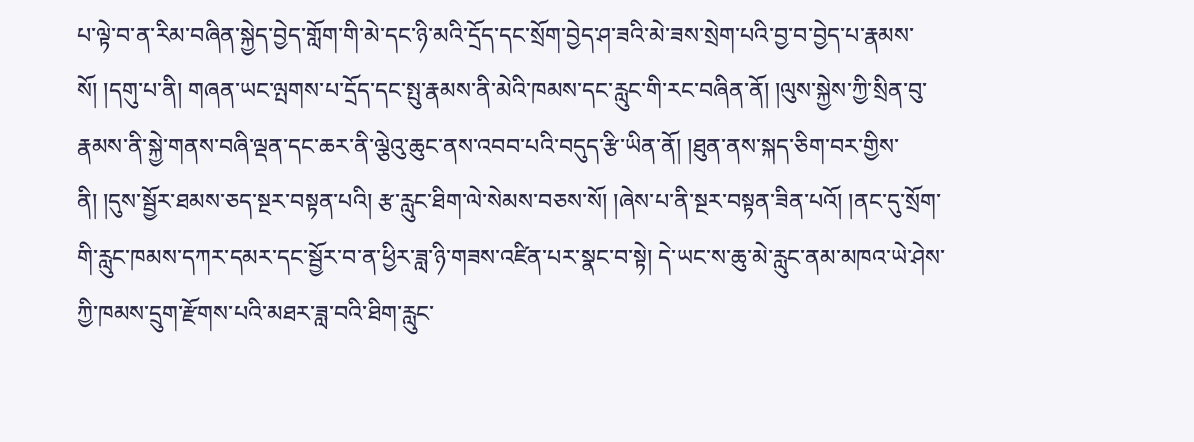པ་ལྟེ་བ་ན་རིམ་བཞིན་སྐྱེད་བྱེད་གློག་གི་མེ་དང་ཉི་མའི་དྲོད་དང་སྲོག་བྱེད་ཤ་ཟའི་མེ་ཟས་སྲེག་པའི་བྱ་བ་བྱེད་པ་རྣམས་སོ། །དགུ་པ་ནི། གཞན་ཡང་ལྤགས་པ་དྲོད་དང་སྤུ་རྣམས་ནི་མེའི་ཁམས་དང་རླུང་གི་རང་བཞིན་ནོ། །ལུས་སྐྱེས་ཀྱི་སྲིན་བུ་རྣམས་ནི་སྐྱེ་གནས་བཞི་ལྡན་དང་ཆར་ནི་ལྕེའུ་ཆུང་ནས་འབབ་པའི་བདུད་རྩི་ཡིན་ནོ། །ཐུན་ནས་སྐད་ཅིག་བར་གྱིས་ནི། །དུས་སྦྱོར་ཐམས་ཅད་སྔར་བསྟན་པའི། རྩ་རླུང་ཐིག་ལེ་སེམས་བཅས་སོ། །ཞེས་པ་ནི་སྔར་བསྟན་ཟིན་པའོ། །ནང་དུ་སྲོག་གི་རླུང་ཁམས་དཀར་དམར་དང་སྦྱོར་བ་ན་ཕྱིར་ཟླ་ཉི་གཟས་འཛིན་པར་སྣང་བ་སྟེ། དེ་ཡང་ས་ཆུ་མེ་རླུང་ནམ་མཁའ་ཡེ་ཤེས་ཀྱི་ཁམས་དྲུག་རྫོགས་པའི་མཐར་ཟླ་བའི་ཐིག་རླུང་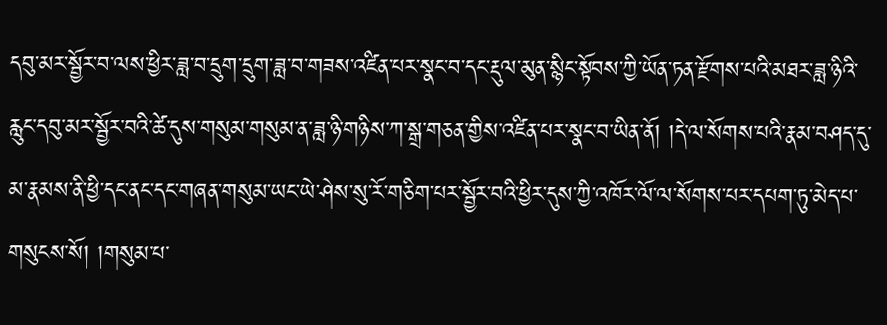དབུ་མར་སྦྱོར་བ་ལས་ཕྱིར་ཟླ་བ་དྲུག་དྲུག་ཟླ་བ་གཟས་འཛིན་པར་སྣང་བ་དང་རྡུལ་མུན་སྙིང་སྟོབས་ཀྱི་ཡོན་ཏན་རྫོགས་པའི་མཐར་ཟླ་ཉིའི་རླུང་དབུ་མར་སྦྱོར་བའི་ཚེ་དུས་གསུམ་གསུམ་ན་ཟླ་ཉི་གཉིས་ཀ་སྒྲ་གཅན་གྱིས་འཛིན་པར་སྣང་བ་ཡིན་ནོ། །དེ་ལ་སོགས་པའི་རྣམ་བཤད་དུ་མ་རྣམས་ནི་ཕྱི་དང་ནང་དང་གཞན་གསུམ་ཡང་ཡེ་ཤེས་སུ་རོ་གཅིག་པར་སྦྱོར་བའི་ཕྱིར་དུས་ཀྱི་འཁོར་ལོ་ལ་སོགས་པར་དཔག་ཏུ་མེད་པ་གསུངས་སོ། །གསུམ་པ་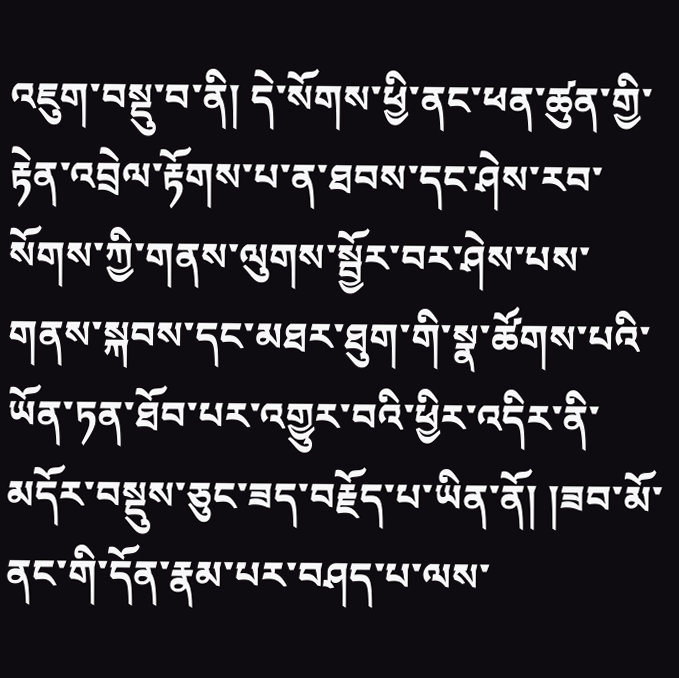འཇུག་བསྡུ་བ་ནི། དེ་སོགས་ཕྱི་ནང་ཕན་ཚུན་གྱི་རྟེན་འབྲེལ་རྟོགས་པ་ན་ཐབས་དང་ཤེས་རབ་སོགས་ཀྱི་གནས་ལུགས་སྦྱོར་བར་ཤེས་པས་གནས་སྐབས་དང་མཐར་ཐུག་གི་སྣ་ཚོགས་པའི་ཡོན་ཏན་ཐོབ་པར་འགྱུར་བའི་ཕྱིར་འདིར་ནི་མདོར་བསྡུས་ཅུང་ཟད་བརྗོད་པ་ཡིན་ནོ། །ཟབ་མོ་ནང་གི་དོན་རྣམ་པར་བཤད་པ་ལས་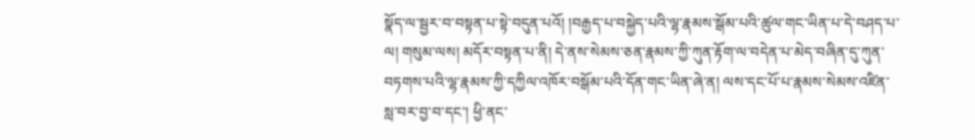སྣོད་ལ་སྦྱར་བ་བསྟན་པ་སྟེ་བདུན་པའོ། །བརྒྱད་པ་བསྐྱེད་པའི་ལྷ་རྣམས་སྒོམ་པའི་ཚུལ་གང་ཡིན་པ་དེ་བཤད་པ་ལ། གསུམ་ལས། མདོར་བསྟན་པ་ནི། དེ་ནས་སེམས་ཅན་རྣམས་ཀྱི་ཀུན་རྟོག་ལ་བདེན་པ་མེད་བཞིན་དུ་ཀུན་བཏགས་པའི་ལྷ་རྣམས་ཀྱི་དཀྱིལ་འཁོར་བསྒོམ་པའི་དོན་གང་ཡིན་ཞེ་ན། ལས་དང་པོ་པ་རྣམས་སེམས་འཛིན་སླ་བར་བྱ་བ་དང་། ཕྱི་ནང་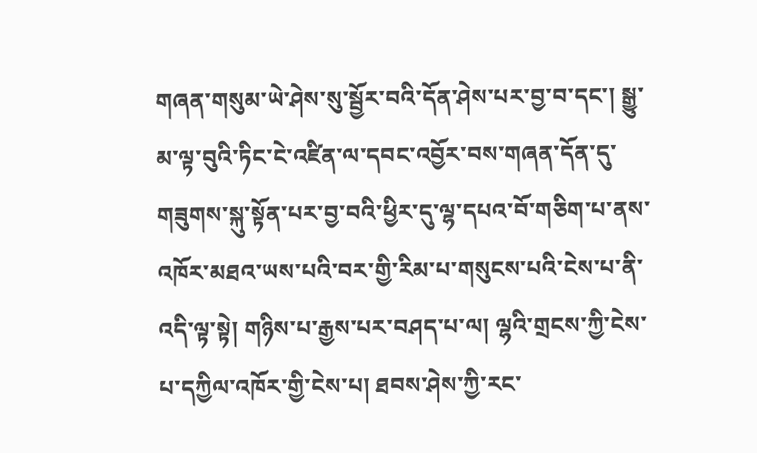གཞན་གསུམ་ཡེ་ཤེས་སུ་སྦྱོར་བའི་དོན་ཤེས་པར་བྱ་བ་དང་། སྒྱུ་མ་ལྟ་བུའི་ཏིང་ངེ་འཛིན་ལ་དབང་འབྱོར་བས་གཞན་དོན་དུ་གཟུགས་སྐུ་སྟོན་པར་བྱ་བའི་ཕྱིར་དུ་ལྷ་དཔའ་བོ་གཅིག་པ་ནས་འཁོར་མཐའ་ཡས་པའི་བར་གྱི་རིམ་པ་གསུངས་པའི་ངེས་པ་ནི་འདི་ལྟ་སྟེ། གཉིས་པ་རྒྱས་པར་བཤད་པ་ལ། ལྷའི་གྲངས་ཀྱི་ངེས་པ་དཀྱིལ་འཁོར་གྱི་ངེས་པ། ཐབས་ཤེས་ཀྱི་རང་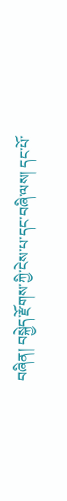བཞིན། བསྐྱེད་རྫོགས་ཀྱི་ངེས་པ་དང་བཞི་ལས། དང་པོ་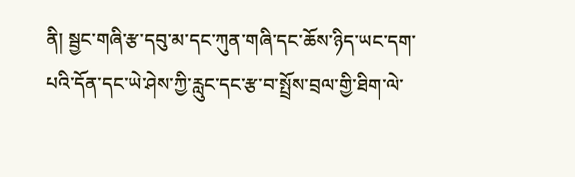ནི། སྦྱང་གཞི་རྩ་དབུ་མ་དང་ཀུན་གཞི་དང་ཆོས་ཉིད་ཡང་དག་པའི་དོན་དང་ཡེ་ཤེས་ཀྱི་རླུང་དང་རྩ་བ་སྤྲོས་བྲལ་གྱི་ཐིག་ལེ་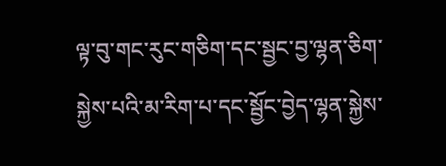ལྟ་བུ་གང་རུང་གཅིག་དང་སྦྱང་བྱ་ལྷན་ཅིག་སྐྱེས་པའི་མ་རིག་པ་དང་སྦྱོང་བྱེད་ལྷན་སྐྱེས་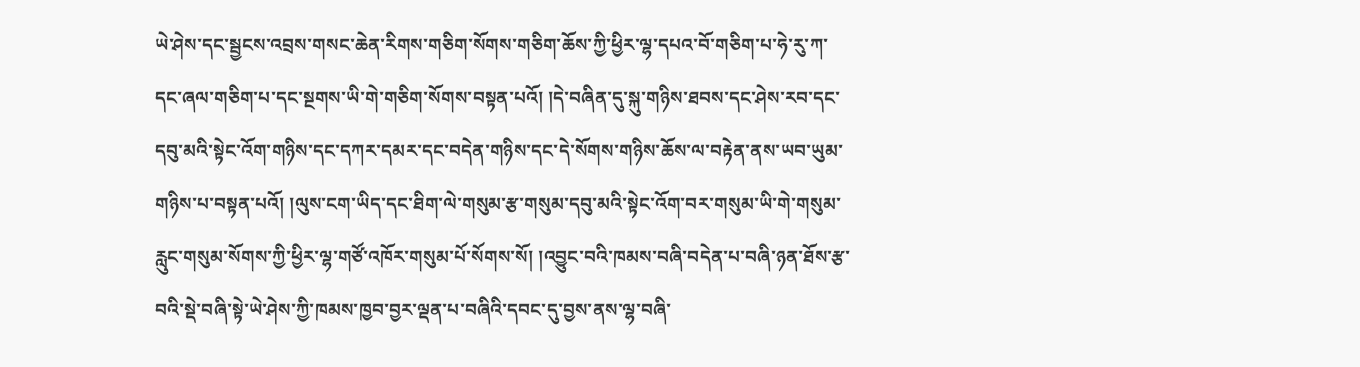ཡེ་ཤེས་དང་སྦྱངས་འབྲས་གསང་ཆེན་རིགས་གཅིག་སོགས་གཅིག་ཆོས་ཀྱི་ཕྱིར་ལྷ་དཔའ་བོ་གཅིག་པ་ཧེ་རུ་ཀ་དང་ཞལ་གཅིག་པ་དང་སྔགས་ཡི་གེ་གཅིག་སོགས་བསྟན་པའོ། །དེ་བཞིན་དུ་སྐུ་གཉིས་ཐབས་དང་ཤེས་རབ་དང་དབུ་མའི་སྟེང་འོག་གཉིས་དང་དཀར་དམར་དང་བདེན་གཉིས་དང་དེ་སོགས་གཉིས་ཆོས་ལ་བརྟེན་ནས་ཡབ་ཡུམ་གཉིས་པ་བསྟན་པའོ། །ལུས་ངག་ཡིད་དང་ཐིག་ལེ་གསུམ་རྩ་གསུམ་དབུ་མའི་སྟེང་འོག་བར་གསུམ་ཡི་གེ་གསུམ་རླུང་གསུམ་སོགས་ཀྱི་ཕྱིར་ལྷ་གཙོ་འཁོར་གསུམ་པོ་སོགས་སོ། །འབྱུང་བའི་ཁམས་བཞི་བདེན་པ་བཞི་ཉན་ཐོས་རྩ་བའི་སྡེ་བཞི་སྟེ་ཡེ་ཤེས་ཀྱི་ཁམས་ཁྱབ་བྱར་ལྡན་པ་བཞིའི་དབང་དུ་བྱས་ནས་ལྷ་བཞི་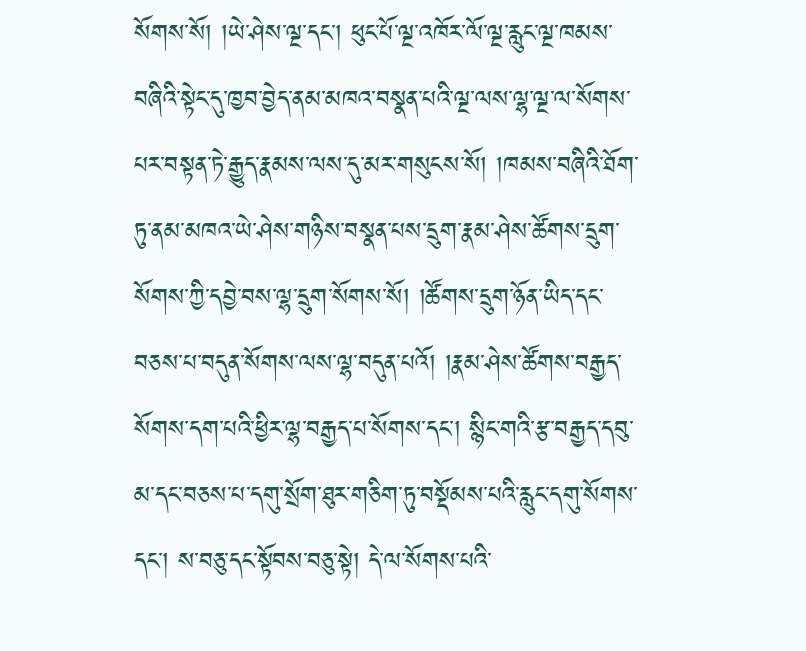སོགས་སོ། །ཡེ་ཤེས་ལྔ་དང་། ཕུང་པོ་ལྔ་འཁོར་ལོ་ལྔ་རླུང་ལྔ་ཁམས་བཞིའི་སྟེང་དུ་ཁྱབ་བྱེད་ནམ་མཁའ་བསྣན་པའི་ལྔ་ལས་ལྷ་ལྔ་ལ་སོགས་པར་བསྟན་ཏེ་རྒྱུད་རྣམས་ལས་དུ་མར་གསུངས་སོ། །ཁམས་བཞིའི་ཐོག་ཏུ་ནམ་མཁའ་ཡེ་ཤེས་གཉིས་བསྣན་པས་དྲུག་རྣམ་ཤེས་ཚོགས་དྲུག་སོགས་ཀྱི་དབྱེ་བས་ལྷ་དྲུག་སོགས་སོ། །ཚོགས་དྲུག་ཉོན་ཡིད་དང་བཅས་པ་བདུན་སོགས་ལས་ལྷ་བདུན་པའོ། །རྣམ་ཤེས་ཚོགས་བརྒྱད་སོགས་དག་པའི་ཕྱིར་ལྷ་བརྒྱད་པ་སོགས་དང་། སྙིང་གའི་རྩ་བརྒྱད་དབུ་མ་དང་བཅས་པ་དགུ་སྲོག་ཐུར་གཅིག་ཏུ་བསྡོམས་པའི་རླུང་དགུ་སོགས་དང་། ས་བཅུ་དང་སྟོབས་བཅུ་སྟེ། དེ་ལ་སོགས་པའི་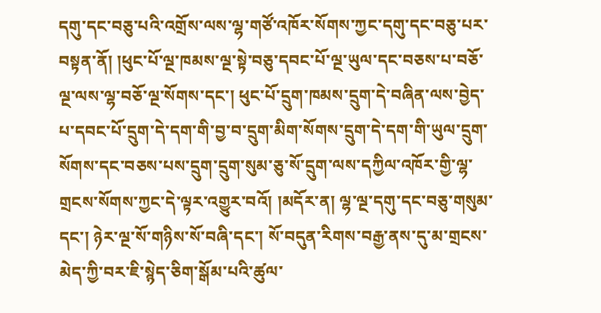དགུ་དང་བཅུ་པའི་འགྲོས་ལས་ལྷ་གཙོ་འཁོར་སོགས་ཀྱང་དགུ་དང་བཅུ་པར་བསྟན་ནོ། །ཕུང་པོ་ལྔ་ཁམས་ལྔ་སྟེ་བཅུ་དབང་པོ་ལྔ་ཡུལ་དང་བཅས་པ་བཅོ་ལྔ་ལས་ལྷ་བཅོ་ལྔ་སོགས་དང་། ཕུང་པོ་དྲུག་ཁམས་དྲུག་དེ་བཞིན་ལས་བྱེད་པ་དབང་པོ་དྲུག་དེ་དག་གི་བྱ་བ་དྲུག་མིག་སོགས་དྲུག་དེ་དག་གི་ཡུལ་དྲུག་སོགས་དང་བཅས་པས་དྲུག་དྲུག་སུམ་ཅུ་སོ་དྲུག་ལས་དཀྱིལ་འཁོར་གྱི་ལྷ་གྲངས་སོགས་ཀྱང་དེ་ལྟར་འགྱུར་བའོ། །མདོར་ན། ལྷ་ལྔ་དགུ་དང་བཅུ་གསུམ་དང་། ཉེར་ལྔ་སོ་གཉིས་སོ་བཞི་དང་། སོ་བདུན་རིགས་བརྒྱ་ནས་དུ་མ་གྲངས་མེད་ཀྱི་བར་ཇི་སྙེད་ཅིག་སྒོམ་པའི་ཚུལ་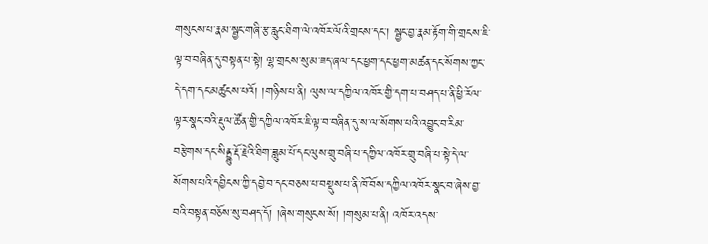གསུངས་པ་རྣམ་སྦྱང་གཞི་རྩ་རླུང་ཐིག་ལེ་འཁོར་ལོའི་གྲངས་དང་། སྦྱང་བྱ་རྣམ་རྟོག་གི་གྲངས་ཇི་ལྟ་བ་བཞིན་དུ་བསྟན་པ་སྟེ། ལྷ་གྲངས་སུ་མ་ཟད་ཞལ་དང་ཕྱག་དང་ཕྱག་མཚན་དང་སོགས་ཀྱང་དེ་དག་དང་མཚུངས་པའོ། །གཉིས་པ་ནི། ལུས་ལ་དཀྱིལ་འཁོར་གྱི་དག་པ་བཤད་པ་ནི་ཕྱི་རོལ་ལྟར་སྣང་བའི་རྡུལ་ཚོན་གྱི་དཀྱིལ་འཁོར་ཇི་ལྟ་བ་བཞིན་དུ་ས་ལ་སོགས་པའི་འབྱུང་བ་རིམ་བརྩེགས་དང་སིནྡྷུ་རྡོ་རྗེའི་ཐིག་ཟླུམ་པོ་དང་ལུས་གྲུ་བཞི་པ་དཀྱིལ་འཁོར་གྲུ་བཞི་པ་སྟེ་དེ་ལ་སོགས་པའི་དབྱིངས་ཀྱི་དབྱེ་བ་དང་བཅས་པ་བསྡུས་པ་ནི་ཁོ་བོས་དཀྱིལ་འཁོར་སྣང་བ་ཞེས་བྱ་བའི་བསྟན་བཅོས་སུ་བཤད་དོ། །ཞེས་གསུངས་སོ། །གསུམ་པ་ནི། འཁོར་འདས་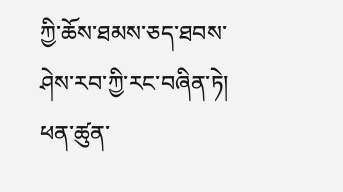ཀྱི་ཆོས་ཐམས་ཅད་ཐབས་ཤེས་རབ་ཀྱི་རང་བཞིན་ཏེ། ཕན་ཚུན་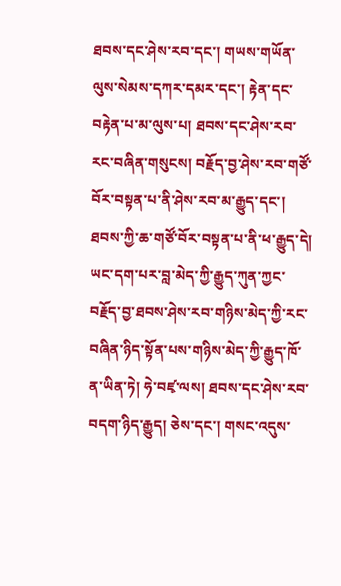ཐབས་དང་ཤེས་རབ་དང་། གཡས་གཡོན་ལུས་སེམས་དཀར་དམར་དང་། རྟེན་དང་བརྟེན་པ་མ་ལུས་པ། ཐབས་དང་ཤེས་རབ་རང་བཞིན་གསུངས། བརྗོད་བྱ་ཤེས་རབ་གཙོ་བོར་བསྟན་པ་ནི་ཤེས་རབ་མ་རྒྱུད་དང་། ཐབས་ཀྱི་ཆ་གཙོ་བོར་བསྟན་པ་ནི་ཕ་རྒྱུད་དེ། ཡང་དག་པར་བླ་མེད་ཀྱི་རྒྱུད་ཀུན་ཀྱང་བརྗོད་བྱ་ཐབས་ཤེས་རབ་གཉིས་མེད་ཀྱི་རང་བཞིན་ཉིད་སྟོན་པས་གཉིས་མེད་ཀྱི་རྒྱུད་ཁོ་ན་ཡིན་ཏེ། ཧེ་བཛྭ་ལས། ཐབས་དང་ཤེས་རབ་བདག་ཉིད་རྒྱུད། ཅེས་དང་། གསང་འདུས་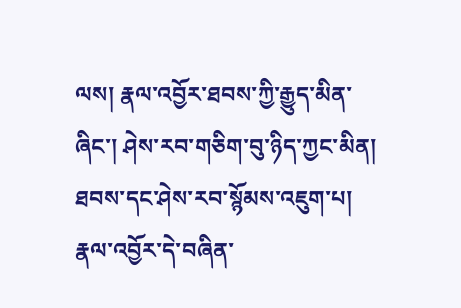ལས། རྣལ་འབྱོར་ཐབས་ཀྱི་རྒྱུད་མིན་ཞིང་། ཤེས་རབ་གཅིག་བུ་ཉིད་ཀྱང་མིན། ཐབས་དང་ཤེས་རབ་སྙོམས་འཇུག་པ། རྣལ་འབྱོར་དེ་བཞིན་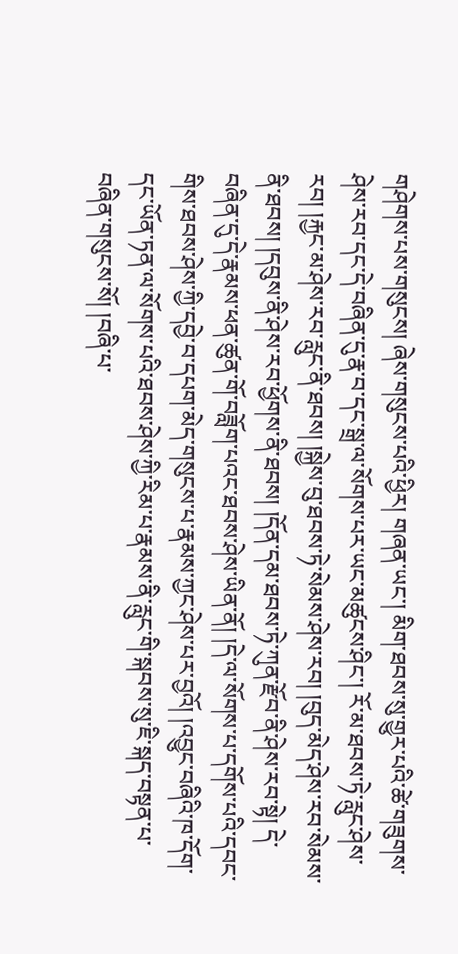གཤེགས་པས་གསུངས། ཞེས་གསུངས་པའི་ཕྱིར། གཞན་ཡང་། མིག་ཐབས་སུ་གྱུར་པའི་ཚེ་གཟུགས་ཤེས་རབ་དང་དེ་བཞིན་དུ་རྣ་བ་དང་སྒྲ་ལ་སོགས་པར་ཡང་མཚུངས་ཤིང་། རོ་མ་ཐབས་ཏེ་རླུང་ཤེས་རབ། །རྐྱང་མ་ཤེས་རབ་རླུང་ནི་ཐབས། །སྐྱེས་བུ་ཐབས་ཏེ་སེམས་ཤེས་རབ། །བུད་མེད་ཤེས་རབ་སེམས་ནི་ཐབས། །དབུས་ནི་ཤེས་རབ་ཕྱོགས་ནི་ཐབས། །དོན་དམ་ཐབས་ཏེ་ཀུན་རྫོབ་ནི་ཤེས་རབ་སྟེ། དེ་བཞིན་དུ་དེ་རྣམས་ཕན་ཚུན་གོ་བཟློག་པའང་ཐབས་ཤེས་ཡིན་ནོ། །དེ་ལ་སོགས་པ་དགོས་པའི་དབང་གིས་ཐབས་ཤེས་ཀྱི་དབྱེ་བ་དཔག་མེད་གསུངས་པ་རྣམས་ཀྱང་ཤེས་པར་བྱའོ། །འབྱུང་བཞིའི་ཁ་དོག་དང་ཡོན་ཏན་ལ་སོགས་པའི་ཐབས་ཤེས་ཀྱི་རིམ་པ་རྣམས་ནི་རླུང་གི་སྐབས་སུ་ཇི་སྐད་བསྟན་པ་བཞིན་གསུངས་སོ། །བཞི་པ་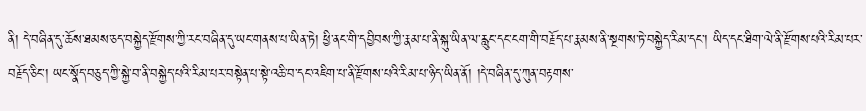ནི། དེ་བཞིན་དུ་ཆོས་ཐམས་ཅད་བསྐྱེད་རྫོགས་ཀྱི་རང་བཞིན་དུ་ཡང་གནས་པ་ཡིན་ཏེ། ཕྱི་ནང་གི་དབྱིབས་ཀྱི་རྣམ་པ་ནི་སྐུ་ཡིན་ལ་རླུང་དང་ངག་གི་བརྗོད་པ་རྣམས་ནི་སྔགས་ཏེ་བསྐྱེད་རིམ་དང་། ཡིད་དང་ཐིག་ལེ་ནི་རྫོགས་པའི་རིམ་པར་བརྗོད་ཅིང་། ཡང་སྣོད་བཅུད་ཀྱི་སྐྱེ་བ་ནི་བསྐྱེད་པའི་རིམ་པར་བསྟེན་པ་སྟེ་འཆི་བ་དང་འཇིག་པ་ནི་རྫོགས་པའི་རིམ་པ་ཉིད་ཡིན་ནོ། །དེ་བཞིན་དུ་ཀུན་བརྟགས་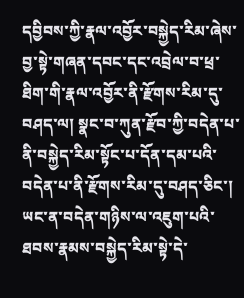དབྱིབས་ཀྱི་རྣལ་འབྱོར་བསྐྱེད་རིམ་ཞེས་བྱ་སྟེ་གཞན་དབང་དང་འབྲེལ་བ་ཕྲ་ཐིག་གི་རྣལ་འབྱོར་ནི་རྫོགས་རིམ་དུ་བཤད་ལ། སྣང་བ་ཀུན་རྫོབ་ཀྱི་བདེན་པ་ནི་བསྐྱེད་རིམ་སྟོང་པ་དོན་དམ་པའི་བདེན་པ་ནི་རྫོགས་རིམ་དུ་བཤད་ཅིང་། ཡང་ན་བདེན་གཉིས་ལ་འཇུག་པའི་ཐབས་རྣམས་བསྐྱེད་རིམ་སྟེ་དེ་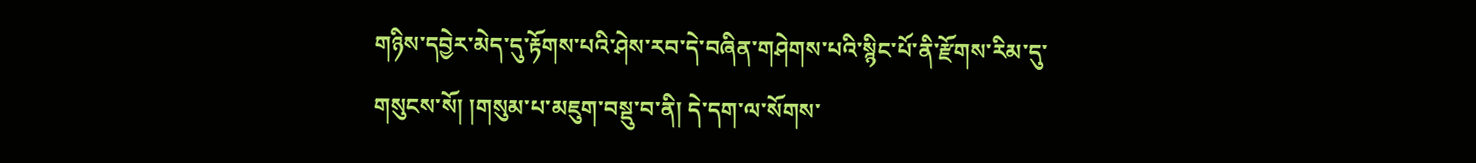གཉིས་དབྱེར་མེད་དུ་རྟོགས་པའི་ཤེས་རབ་དེ་བཞིན་གཤེགས་པའི་སྙིང་པོ་ནི་རྫོགས་རིམ་དུ་གསུངས་སོ། །གསུམ་པ་མཇུག་བསྡུ་བ་ནི། དེ་དག་ལ་སོགས་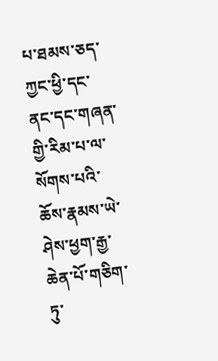པ་ཐམས་ཅད་ཀྱང་ཕྱི་དང་ནང་དང་གཞན་གྱི་རིམ་པ་ལ་སོགས་པའི་ཆོས་རྣམས་ཡེ་ཤེས་ཕྱག་རྒྱ་ཆེན་པོ་གཅིག་ཏུ་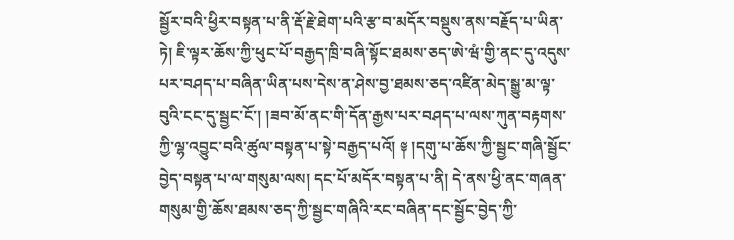སྦྱོར་བའི་ཕྱིར་བསྟན་པ་ནི་རྡོ་རྗེ་ཐེག་པའི་རྩ་བ་མདོར་བསྡུས་ནས་བརྗོད་པ་ཡིན་ཏེ། ཇི་ལྟར་ཆོས་ཀྱི་ཕུང་པོ་བརྒྱད་ཁྲི་བཞི་སྟོང་ཐམས་ཅད་ཨེ་ཝཾ་གྱི་ནང་དུ་འདུས་པར་བཤད་པ་བཞིན་ཡིན་པས་དེས་ན་ཤེས་བྱ་ཐམས་ཅད་འཛིན་མེད་སྒྱུ་མ་ལྟ་བུའི་ངང་དུ་སྦྱང་ངོ་། །ཟབ་མོ་ནང་གི་དོན་རྒྱས་པར་བཤད་པ་ལས་ཀུན་བརྟགས་ཀྱི་ལྷ་འབྱུང་བའི་ཚུལ་བསྟན་པ་སྟེ་བརྒྱད་པའོ། ༈ །དགུ་པ་ཆོས་ཀྱི་སྦྱང་གཞི་སྦྱོང་བྱེད་བསྟན་པ་ལ་གསུམ་ལས། དང་པོ་མདོར་བསྟན་པ་ནི། དེ་ནས་ཕྱི་ནང་གཞན་གསུམ་གྱི་ཆོས་ཐམས་ཅད་ཀྱི་སྦྱང་གཞིའི་རང་བཞིན་དང་སྦྱོང་བྱེད་ཀྱི་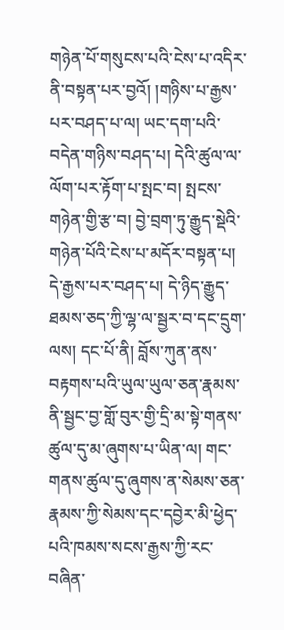གཉེན་པོ་གསུངས་པའི་ངེས་པ་འདིར་ནི་བསྟན་པར་བྱའོ། །གཉིས་པ་རྒྱས་པར་བཤད་པ་ལ། ཡང་དག་པའི་བདེན་གཉིས་བཤད་པ། དེའི་ཚུལ་ལ་ལོག་པར་རྟོག་པ་སྤང་བ། སྤངས་གཉེན་གྱི་རྩ་བ། བྱེ་བྲག་ཏུ་རྒྱུད་སྡེའི་གཉེན་པོའི་ངེས་པ་མདོར་བསྟན་པ། དེ་རྒྱས་པར་བཤད་པ། དེ་ཉིད་རྒྱུད་ཐམས་ཅད་ཀྱི་ལྷ་ལ་སྦྱར་བ་དང་དྲུག་ལས། དང་པོ་ནི། བློས་ཀུན་ནས་བརྟགས་པའི་ཡུལ་ཡུལ་ཅན་རྣམས་ནི་སྦྱང་བྱ་གློ་བུར་གྱི་དྲི་མ་སྟེ་གནས་ཚུལ་དུ་མ་ཞུགས་པ་ཡིན་ལ། གང་གནས་ཚུལ་དུ་ཞུགས་ན་སེམས་ཅན་རྣམས་ཀྱི་སེམས་དང་དབྱེར་མི་ཕྱེད་པའི་ཁམས་སངས་རྒྱས་ཀྱི་རང་བཞིན་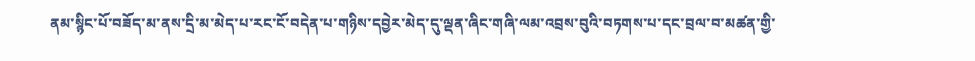ནམ་སྙིང་པོ་བཟོད་མ་ནས་དྲི་མ་མེད་པ་རང་ངོ་བདེན་པ་གཉིས་དབྱེར་མེད་དུ་ལྡན་ཞིང་གཞི་ལམ་འབྲས་བུའི་བཏགས་པ་དང་བྲལ་བ་མཚན་གྱི་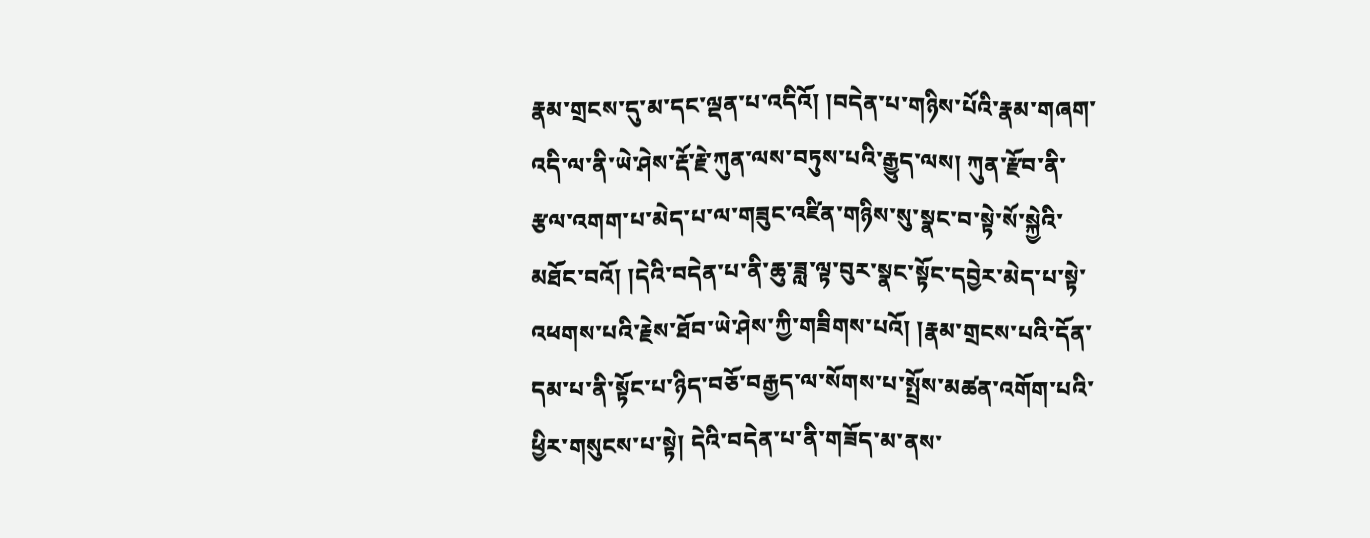རྣམ་གྲངས་དུ་མ་དང་ལྡན་པ་འདིའོ། །བདེན་པ་གཉིས་པོའི་རྣམ་གཞག་འདི་ལ་ནི་ཡེ་ཤེས་རྡོ་རྗེ་ཀུན་ལས་བཏུས་པའི་རྒྱུད་ལས། ཀུན་རྫོབ་ནི་རྩལ་འགག་པ་མེད་པ་ལ་གཟུང་འཛིན་གཉིས་སུ་སྣང་བ་སྟེ་སོ་སྐྱེའི་མཐོང་བའོ། །དེའི་བདེན་པ་ནི་ཆུ་ཟླ་ལྟ་བུར་སྣང་སྟོང་དབྱེར་མེད་པ་སྟེ་འཕགས་པའི་རྗེས་ཐོབ་ཡེ་ཤེས་ཀྱི་གཟིགས་པའོ། །རྣམ་གྲངས་པའི་དོན་དམ་པ་ནི་སྟོང་པ་ཉིད་བཅོ་བརྒྱད་ལ་སོགས་པ་སྤྲོས་མཚན་འགོག་པའི་ཕྱིར་གསུངས་པ་སྟེ། དེའི་བདེན་པ་ནི་གཟོད་མ་ནས་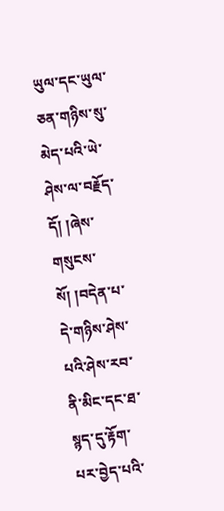ཡུལ་དང་ཡུལ་ཅན་གཉིས་སུ་མེད་པའི་ཡེ་ཤེས་ལ་བརྗོད་དོ། །ཞེས་གསུངས་སོ། །བདེན་པ་དེ་གཉིས་ཤེས་པའི་ཤེས་རབ་ནི་མིང་དང་ཐ་སྙད་དུ་རྟོག་པར་བྱེད་པའི་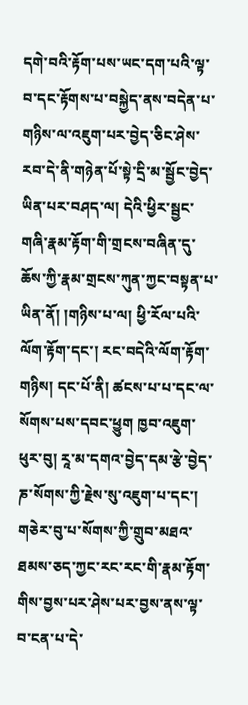དགེ་བའི་རྟོག་པས་ཡང་དག་པའི་ལྟ་བ་དང་རྟོགས་པ་བསྐྱེད་ནས་བདེན་པ་གཉིས་ལ་འཇུག་པར་བྱེད་ཅིང་ཤེས་རབ་དེ་ནི་གཉེན་པོ་སྟེ་དྲི་མ་སྦྱོང་བྱེད་ཡིན་པར་བཤད་ལ། དེའི་ཕྱིར་སྦྱང་གཞི་རྣམ་རྟོག་གི་གྲངས་བཞིན་དུ་ཆོས་ཀྱི་རྣམ་གྲངས་ཀུན་ཀྱང་བསྟན་པ་ཡིན་ནོ། །གཉིས་པ་ལ། ཕྱི་རོལ་པའི་ལོག་རྟོག་དང་། རང་བདེའི་ལོག་རྟོག་གཉིས། དང་པོ་ནི། ཚངས་པ་པ་དང་ལ་སོགས་པས་དབང་ཕྱུག ཁྱབ་འཇུག་ཕུར་བུ། རཱ་མ་དགའ་བྱེད་དམ་རྩེ་བྱེད་ཎ་སོགས་ཀྱི་རྗེས་སུ་འཇུག་པ་དང་། གཅེར་བུ་པ་སོགས་ཀྱི་གྲུབ་མཐའ་ཐམས་ཅད་ཀྱང་རང་རང་གི་རྣམ་རྟོག་གིས་བྱས་པར་ཤེས་པར་བྱས་ནས་ལྟ་བ་ངན་པ་དེ་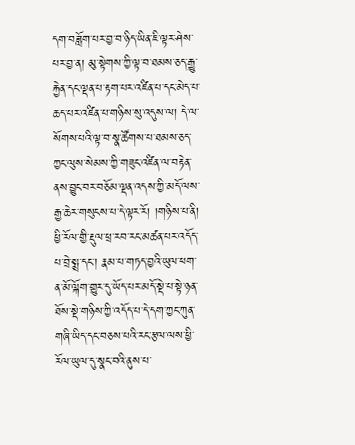དག་བཟློག་པར་བྱ་བ་ཉིད་ཡིན་ཇི་ལྟར་ཤེས་པར་བྱ་ན། མུ་སྟེགས་ཀྱི་ལྟ་བ་ཐམས་ཅད་རྒྱུ་རྐྱེན་དང་ལྡན་པ་རྟག་པར་འཛིན་པ་དང་མེད་པ་ཆད་པར་འཛིན་པ་གཉིས་སུ་འདུས་ལ། དེ་ལ་སོགས་པའི་ལྟ་བ་སྣ་ཚོགས་པ་ཐམས་ཅད་ཀྱང་ལུས་སེམས་ཀྱི་གཟུང་འཛིན་ལ་བརྟེན་ནས་བྱུང་བར་བཅོམ་ལྡན་འདས་ཀྱི་མདོ་ལས་རྒྱ་ཆེར་གསུངས་པ་དེ་ལྟར་རོ། །གཉིས་པ་ནི། ཕྱི་རོལ་གྱི་རྡུལ་ཕྲ་རབ་རང་མཚན་པར་འདོད་པ་བྲེ་སྨྲ་དང་། རྣམ་པ་གཏད་བྱའི་ཡུལ་ཕག་ན་མོ་ལྐོག་གྱུར་དུ་ཡོད་པར་མདོ་སྡེ་པ་སྟེ་ཉན་ཐོས་སྡེ་གཉིས་ཀྱི་འདོད་པ་དེ་དག་ཀྱང་ཀུན་གཞི་ཡིད་དང་བཅས་པའི་རང་རྩལ་ལས་ཕྱི་རོལ་ཡུལ་དུ་སྣང་བའི་ནུས་པ་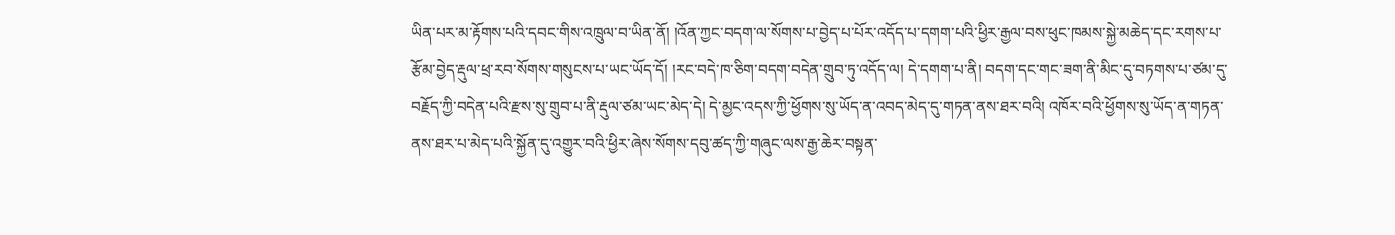ཡིན་པར་མ་རྟོགས་པའི་དབང་གིས་འཁྲུལ་བ་ཡིན་ནོ། །འོན་ཀྱང་བདག་ལ་སོགས་པ་བྱེད་པ་པོར་འདོད་པ་དགག་པའི་ཕྱིར་རྒྱལ་བས་ཕུང་ཁམས་སྐྱེ་མཆེད་དང་རགས་པ་རྩོམ་བྱེད་རྡུལ་ཕྲ་རབ་སོགས་གསུངས་པ་ཡང་ཡོད་དོ། །རང་བདེ་ཁ་ཅིག་བདག་བདེན་གྲུབ་ཏུ་འདོད་ལ། དེ་དགག་པ་ནི། བདག་དང་གང་ཟག་ནི་མིང་དུ་བཏགས་པ་ཙམ་དུ་བརྗོད་ཀྱི་བདེན་པའི་རྫས་སུ་གྲུབ་པ་ནི་རྡུལ་ཙམ་ཡང་མེད་དེ། དེ་མྱང་འདས་ཀྱི་ཕྱོགས་སུ་ཡོད་ན་འབད་མེད་དུ་གཏན་ནས་ཐར་བའི། འཁོར་བའི་ཕྱོགས་སུ་ཡོད་ན་གཏན་ནས་ཐར་པ་མེད་པའི་སྐྱོན་དུ་འགྱུར་བའི་ཕྱིར་ཞེས་སོགས་དབུ་ཚད་ཀྱི་གཞུང་ལས་རྒྱ་ཆེར་བསྟན་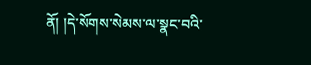ནོ། །དེ་སོགས་སེམས་ལ་སྣང་བའི་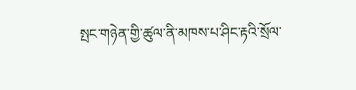སྤང་གཉེན་གྱི་ཚུལ་ནི་མཁས་པ་ཤིང་རྟའི་སྲོལ་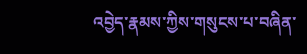འབྱེད་རྣམས་ཀྱིས་གསུངས་པ་བཞིན་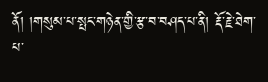ནོ། །གསུམ་པ་སྤང་གཉེན་གྱི་རྩ་བ་བཤད་པ་ནི། རྡོ་རྗེ་ཐེག་པ་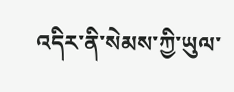འདིར་ནི་སེམས་ཀྱི་ཡུལ་